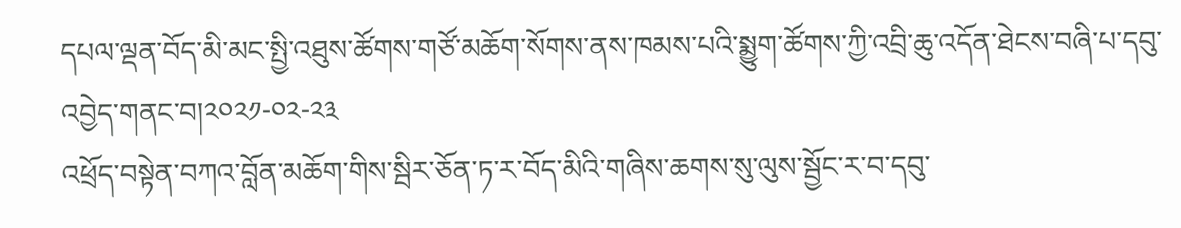དཔལ་ལྡན་བོད་མི་མང་སྤྱི་འཐུས་ཚོགས་གཙོ་མཆོག་སོགས་ནས་ཁམས་པའི་སྨྱུག་ཚོགས་ཀྱི་འབྲི་ཆུ་འདོན་ཐེངས་བཞི་པ་དབུ་འབྱེད་གནང་བ།༢༠༢༡-༠༢-༢༣
འཕྲོད་བསྟེན་བཀའ་བློན་མཆོག་གིས་སྦིར་ཅོན་ཏ་ར་བོད་མིའི་གཞིས་ཆགས་སུ་ལུས་སྦྱོང་ར་བ་དབུ་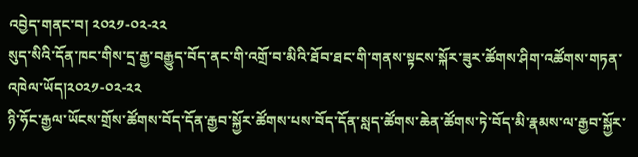འབྱེད་གནང་བ། ༢༠༢༡-༠༢-༢༢
སུད་སིའི་དོན་ཁང་གིས་དྲ་རྒྱ་བརྒྱུད་བོད་ནང་གི་འགྲོ་བ་མིའི་ཐོབ་ཐང་གི་གནས་སྟངས་སྐོར་ཟུར་ཚོགས་ཤིག་འཚོགས་གཏན་འཁེལ་ཡོད།༢༠༢༡-༠༢-༢༢
ཉི་ཧོང་རྒྱལ་ཡོངས་གྲོས་ཚོགས་བོད་དོན་རྒྱབ་སྐྱོར་ཚོགས་པས་བོད་དོན་སླད་ཚོགས་ཆེན་ཚོགས་ཏེ་བོད་མི་རྣམས་ལ་རྒྱབ་སྐྱོར་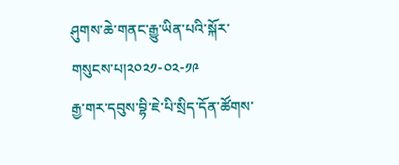ཤུགས་ཆེ་གནང་རྒྱུ་ཡིན་པའི་སྐོར་གསུངས་པ།༢༠༢༡-༠༢-༡༩
རྒྱ་གར་དབུས་བྷི་ཇེ་པི་སྲིད་དོན་ཚོགས་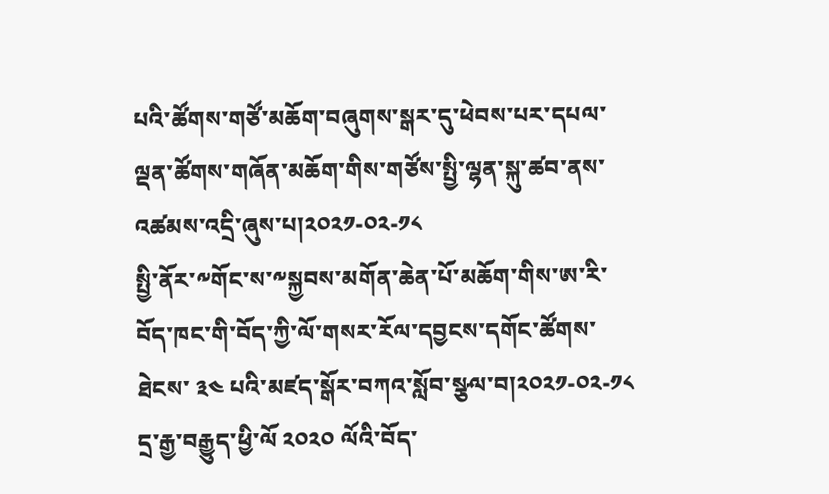པའི་ཚོགས་གཙོ་མཆོག་བཞུགས་སྒར་དུ་ཕེབས་པར་དཔལ་ལྡན་ཚོགས་གཞོན་མཆོག་གིས་གཙོས་སྤྱི་ལྷན་སྐུ་ཚབ་ནས་འཚམས་འདྲི་ཞུས་པ།༢༠༢༡-༠༢-༡༨
སྤྱི་ནོར་༸གོང་ས་༸སྐྱབས་མགོན་ཆེན་པོ་མཆོག་གིས་ཨ་རི་བོད་ཁང་གི་བོད་ཀྱི་ལོ་གསར་རོལ་དབྱངས་དགོང་ཚོགས་ཐེངས་ ༣༤ པའི་མཛད་སྒོར་བཀའ་སློབ་སྩལ་བ།༢༠༢༡-༠༢-༡༨
དྲ་རྒྱ་བརྒྱུད་ཕྱི་ལོ ༢༠༢༠ ལོའི་བོད་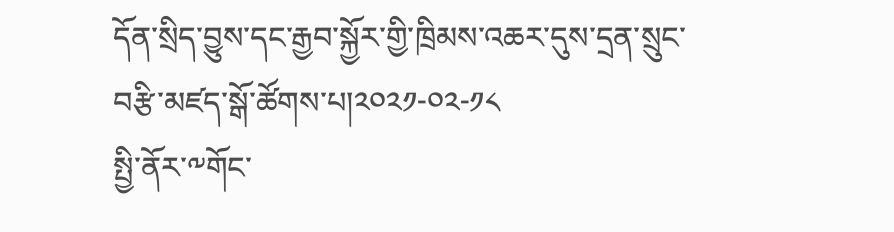དོན་སྲིད་བྱུས་དང་རྒྱབ་སྐྱོར་གྱི་ཁྲིམས་འཆར་དུས་དྲན་སྲུང་བརྩི་མཛད་སྒོ་ཚོགས་པ།༢༠༢༡-༠༢-༡༨
སྤྱི་ནོར་༸གོང་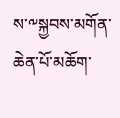ས་༸སྐྱབས་མགོན་ཆེན་པོ་མཆོག་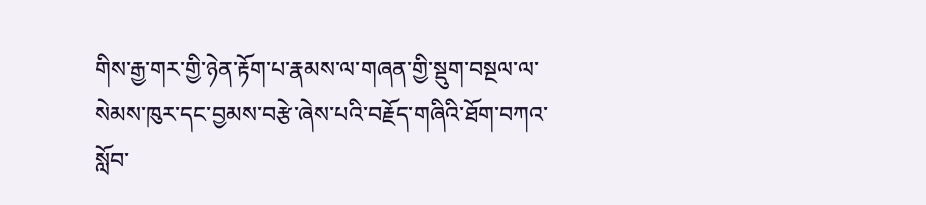གིས་རྒྱ་གར་གྱི་ཉེན་རྟོག་པ་རྣམས་ལ་གཞན་གྱི་སྡུག་བསྔལ་ལ་སེམས་ཁུར་དང་བྱམས་བརྩེ་ཞེས་པའི་བརྗོད་གཞིའི་ཐོག་བཀའ་སློབ་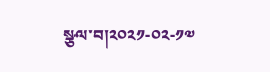སྩལ་བ།༢༠༢༡-༠༢-༡༧